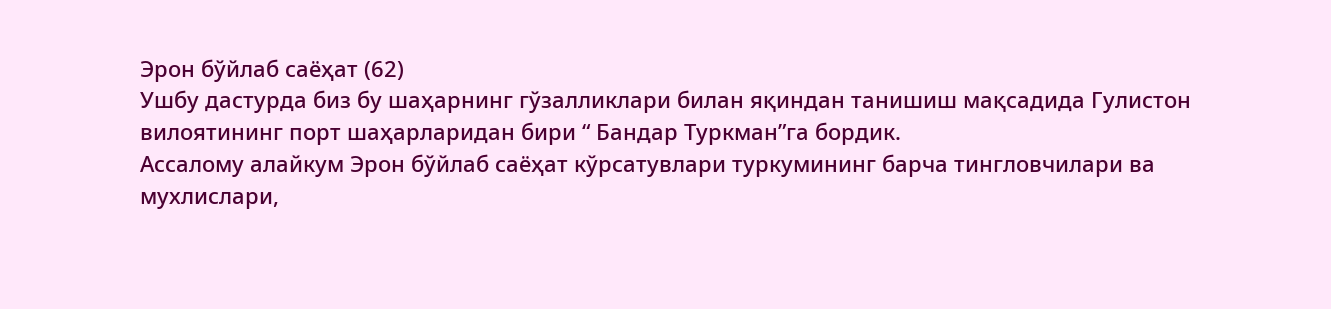Эрон бўйлаб саёҳат (62)
Ушбу дастурда биз бу шаҳарнинг гўзалликлари билан яқиндан танишиш мақсадида Гулистон вилоятининг порт шаҳарларидан бири “ Бандар Туркман”га бордик.
Ассалому алайкум Эрон бўйлаб саёҳат кўрсатувлари туркумининг барча тингловчилари ва мухлислари,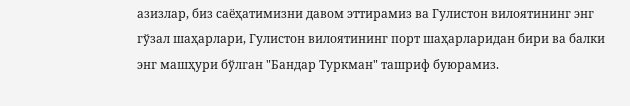азизлар, биз саёҳатимизни давом эттирамиз ва Гулистон вилоятининг энг гўзал шаҳарлари, Гулистон вилоятининг порт шаҳарларидан бири ва балки энг машҳури бўлган "Бандар Туркман" ташриф буюрамиз.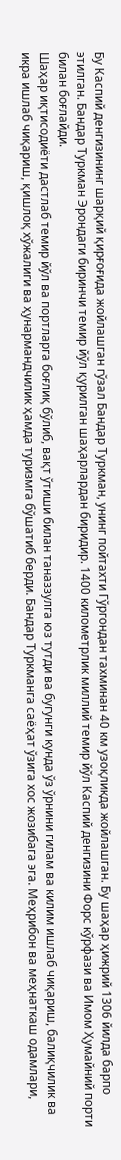Бу Каспий денгизининг шарқий қирғоғида жойлашган гўзал Бандар Туркман, унинг пойтахти Гўргондан тахминан 40 км узоқликда жойлашган. Бу шаҳар ҳижрий 1306 йилда барпо этилган. Бандар Туркман Эрондаги биринчи темир йўл қурилган шаҳарлардан биридир. 1400 километрлик миллий темир йўл Каспий денгизини Форс кўрфази ва Имом Ҳумайний порти билан боғлайди.
Шаҳар иқтисодиёти дастлаб темир йўл ва портларга боғлиқ бўлиб, вақт ўтиши билан таназзулга юз тутди ва бугунги кунда ўз ўрнини гилам ва килим ишлаб чиқариш, балиқчилик ва икра ишлаб чиқариш, қишлоқ хўжалиги ва ҳунармандчилик ҳамда туризмга бўшатиб берди. Бандар Туркманга саёҳат ўзига хос жозибага эга. Меҳрибон ва меҳнаткаш одамлари,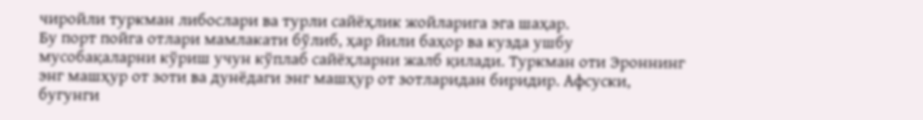чиройли туркман либослари ва турли сайёҳлик жойларига эга шаҳар.
Бу порт пойга отлари мамлакати бўлиб, ҳар йили баҳор ва кузда ушбу мусобақаларни кўриш учун кўплаб сайёҳларни жалб қилади. Туркман оти Эроннинг энг машҳур от зоти ва дунёдаги энг машҳур от зотларидан биридир. Афсуски, бугунги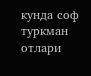кунда соф туркман отлари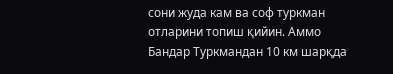сони жуда кам ва соф туркман отларини топиш қийин. Аммо Бандар Туркмандан 10 км шарқда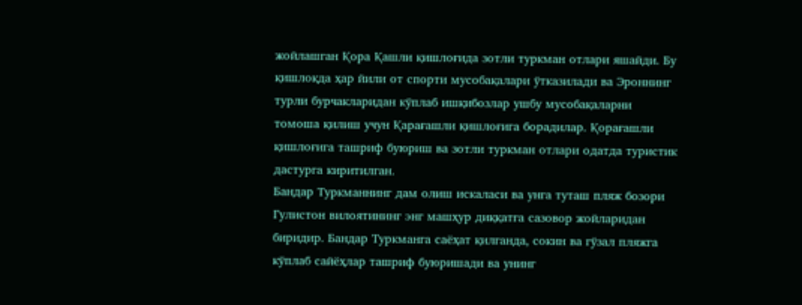жойлашган Қора Қашли қишлоғида зотли туркман отлари яшайди. Бу қишлоқда ҳар йили от спорти мусобақалари ўтказилади ва Эроннинг турли бурчакларидан кўплаб ишқибозлар ушбу мусобақаларни томоша қилиш учун Қарағашли қишлоғига борадилар. Қорағашли қишлоғига ташриф буюриш ва зотли туркман отлари одатда туристик дастурга киритилган.
Бандар Туркманнинг дам олиш искаласи ва унга туташ пляж бозори Гулистон вилоятининг энг машҳур диққатга сазовор жойларидан биридир. Бандар Туркманга саёҳат қилганда, сокин ва гўзал пляжга кўплаб сайёҳлар ташриф буюришади ва унинг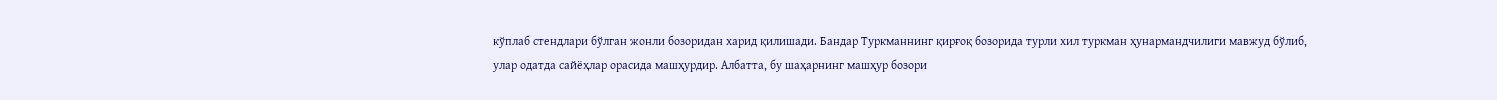кўплаб стендлари бўлган жонли бозоридан харид қилишади. Бандар Туркманнинг қирғоқ бозорида турли хил туркман ҳунармандчилиги мавжуд бўлиб, улар одатда сайёҳлар орасида машҳурдир. Албатта, бу шаҳарнинг машҳур бозори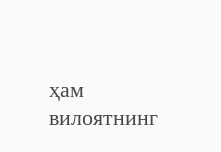ҳам вилоятнинг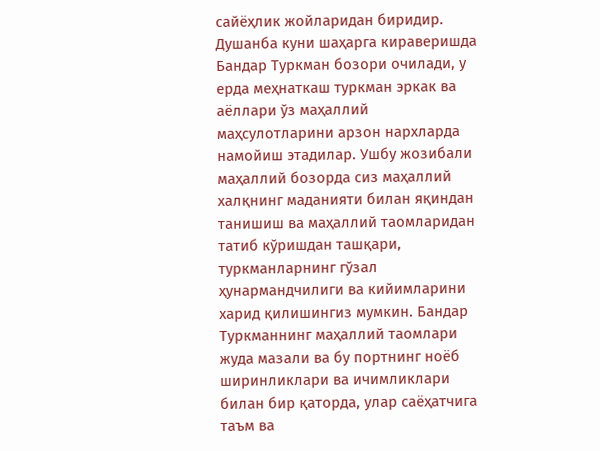сайёҳлик жойларидан биридир. Душанба куни шаҳарга кираверишда Бандар Туркман бозори очилади, у ерда меҳнаткаш туркман эркак ва аёллари ўз маҳаллий маҳсулотларини арзон нархларда намойиш этадилар. Ушбу жозибали маҳаллий бозорда сиз маҳаллий халқнинг маданияти билан яқиндан танишиш ва маҳаллий таомларидан татиб кўришдан ташқари, туркманларнинг гўзал ҳунармандчилиги ва кийимларини харид қилишингиз мумкин. Бандар Туркманнинг маҳаллий таомлари жуда мазали ва бу портнинг ноёб ширинликлари ва ичимликлари билан бир қаторда, улар саёҳатчига таъм ва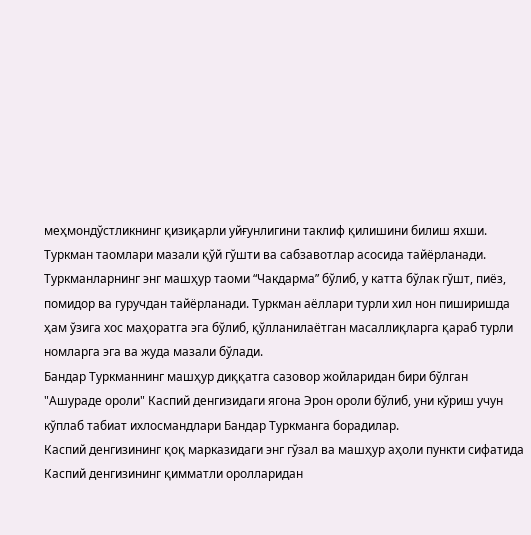меҳмондўстликнинг қизиқарли уйғунлигини таклиф қилишини билиш яхши. Туркман таомлари мазали қўй гўшти ва сабзавотлар асосида тайёрланади. Туркманларнинг энг машҳур таоми “Чакдарма” бўлиб, у катта бўлак гўшт, пиёз, помидор ва гуручдан тайёрланади. Туркман аёллари турли хил нон пиширишда ҳам ўзига хос маҳоратга эга бўлиб, қўлланилаётган масаллиқларга қараб турли номларга эга ва жуда мазали бўлади.
Бандар Туркманнинг машҳур диққатга сазовор жойларидан бири бўлган "Ашураде ороли" Каспий денгизидаги ягона Эрон ороли бўлиб, уни кўриш учун кўплаб табиат ихлосмандлари Бандар Туркманга борадилар.
Каспий денгизининг қоқ марказидаги энг гўзал ва машҳур аҳоли пункти сифатида Каспий денгизининг қимматли оролларидан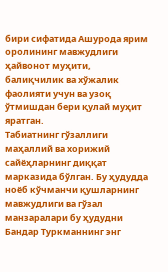бири сифатида Ашурода ярим оролининг мавжудлиги ҳайвонот муҳити, балиқчилик ва хўжалик фаолияти учун ва узоқ ўтмишдан бери қулай муҳит яратган.
Табиатнинг гўзаллиги маҳаллий ва хорижий сайёҳларнинг диққат марказида бўлган. Бу ҳудудда ноёб кўчманчи қушларнинг мавжудлиги ва гўзал манзаралари бу ҳудудни Бандар Туркманнинг энг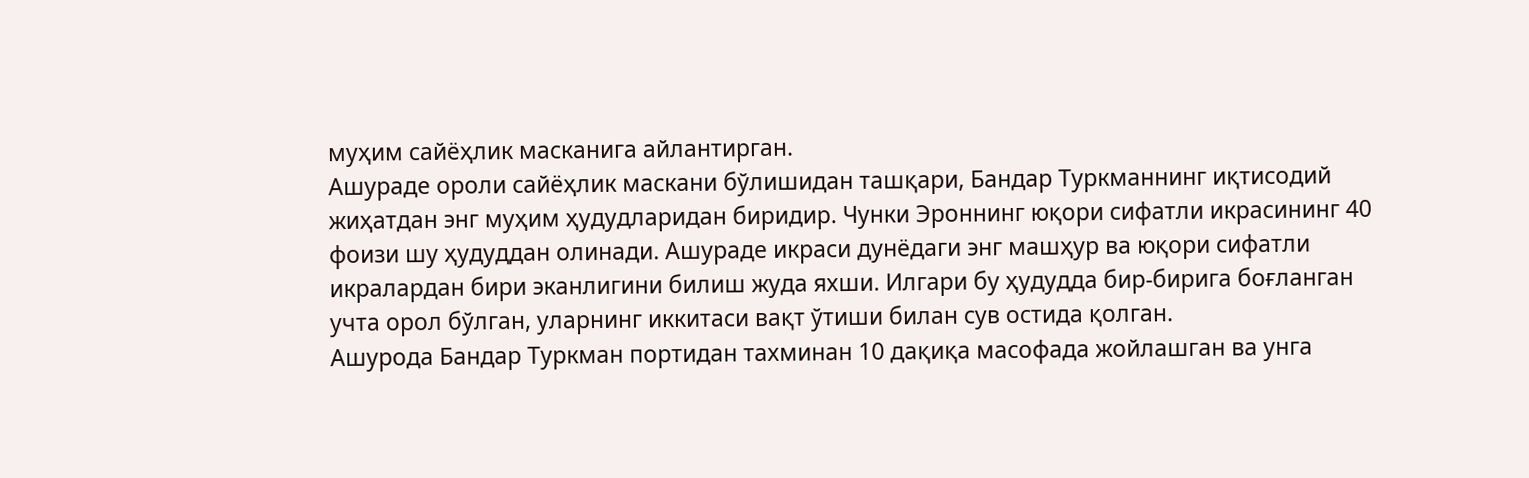муҳим сайёҳлик масканига айлантирган.
Ашураде ороли сайёҳлик маскани бўлишидан ташқари, Бандар Туркманнинг иқтисодий жиҳатдан энг муҳим ҳудудларидан биридир. Чунки Эроннинг юқори сифатли икрасининг 40 фоизи шу ҳудуддан олинади. Ашураде икраси дунёдаги энг машҳур ва юқори сифатли икралардан бири эканлигини билиш жуда яхши. Илгари бу ҳудудда бир-бирига боғланган учта орол бўлган, уларнинг иккитаси вақт ўтиши билан сув остида қолган.
Ашурода Бандар Туркман портидан тахминан 10 дақиқа масофада жойлашган ва унга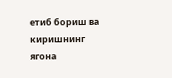етиб бориш ва киришнинг ягона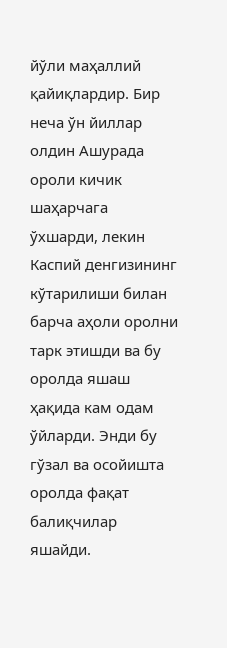йўли маҳаллий қайиқлардир. Бир неча ўн йиллар олдин Ашурада ороли кичик шаҳарчага ўхшарди, лекин Каспий денгизининг кўтарилиши билан барча аҳоли оролни тарк этишди ва бу оролда яшаш ҳақида кам одам ўйларди. Энди бу гўзал ва осойишта оролда фақат балиқчилар яшайди.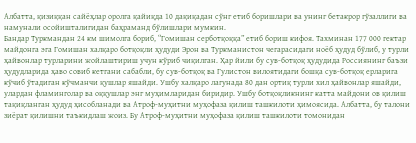Албатта, қизиққан сайёҳлар оролга қайиқда 10 дақиқадан сўнг етиб боришлари ва унинг бетакрор гўзаллиги ва намунали осойишталигидан баҳраманд бўлишлари мумкин.
Бандар Туркмандан 24 км шимолга бориб, “Гомишан серботқоққа” етиб бориш кифоя. Тахминан 177 000 гектар майдонга эга Гомишан халқаро ботқоқли ҳудуди Эрон ва Туркманистон чегарасидаги ноёб ҳудуд бўлиб, у турли ҳайвонлар турларини жойлаштириш учун кўриб чиқилган. Ҳар йили бу сув-ботқоқ ҳудудида Россиянинг баъзи ҳудудларида ҳаво совиб кетгани сабабли, бу сув-ботқоқ ва Гулистон вилоятидаги бошқа сув-ботқоқ ерларига кўчиб ўтадиган кўчманчи қушлар яшайди. Ушбу халқаро лагунада 80 дан ортиқ турли хил ҳайвонлар яшайди, улардан фламинголар ва оққушлар энг муҳимларидан биридир. Ушбу ботқоқликнинг катта майдони ов қилиш тақиқланган ҳудуд ҳисобланади ва Атроф-муҳитни муҳофаза қилиш ташкилоти ҳимоясида. Албатта, бу талони зиёрат қилишни таъкидлаш жоиз. Бу Атроф-муҳитни муҳофаза қилиш ташкилоти томонидан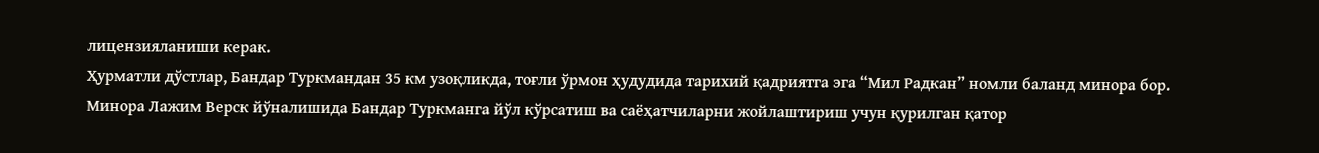лицензияланиши керак.
Ҳурматли дўстлар, Бандар Туркмандан 35 км узоқликда, тоғли ўрмон ҳудудида тарихий қадриятга эга “Мил Радкан” номли баланд минора бор.
Минора Лажим Верск йўналишида Бандар Туркманга йўл кўрсатиш ва саёҳатчиларни жойлаштириш учун қурилган қатор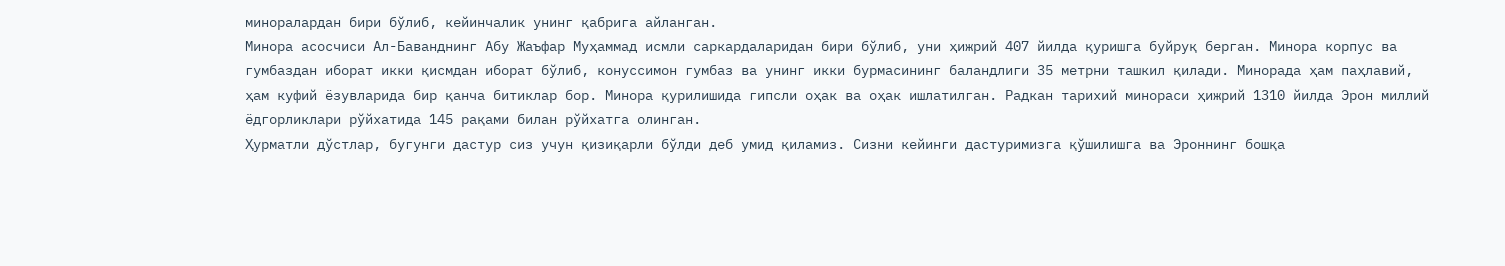миноралардан бири бўлиб, кейинчалик унинг қабрига айланган.
Минора асосчиси Ал-Баванднинг Абу Жаъфар Муҳаммад исмли саркардаларидан бири бўлиб, уни ҳижрий 407 йилда қуришга буйруқ берган. Минора корпус ва гумбаздан иборат икки қисмдан иборат бўлиб, конуссимон гумбаз ва унинг икки бурмасининг баландлиги 35 метрни ташкил қилади. Минорада ҳам паҳлавий, ҳам куфий ёзувларида бир қанча битиклар бор. Минора қурилишида гипсли оҳак ва оҳак ишлатилган. Радкан тарихий минораси ҳижрий 1310 йилда Эрон миллий ёдгорликлари рўйхатида 145 рақами билан рўйхатга олинган.
Ҳурматли дўстлар, бугунги дастур сиз учун қизиқарли бўлди деб умид қиламиз. Сизни кейинги дастуримизга қўшилишга ва Эроннинг бошқа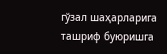гўзал шаҳарларига ташриф буюришга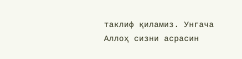таклиф қиламиз. Унгача Аллоҳ сизни асрасин